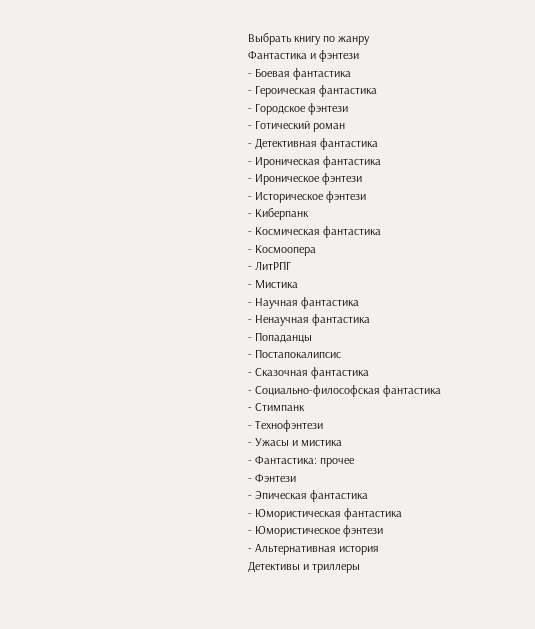Выбрать книгу по жанру
Фантастика и фэнтези
- Боевая фантастика
- Героическая фантастика
- Городское фэнтези
- Готический роман
- Детективная фантастика
- Ироническая фантастика
- Ироническое фэнтези
- Историческое фэнтези
- Киберпанк
- Космическая фантастика
- Космоопера
- ЛитРПГ
- Мистика
- Научная фантастика
- Ненаучная фантастика
- Попаданцы
- Постапокалипсис
- Сказочная фантастика
- Социально-философская фантастика
- Стимпанк
- Технофэнтези
- Ужасы и мистика
- Фантастика: прочее
- Фэнтези
- Эпическая фантастика
- Юмористическая фантастика
- Юмористическое фэнтези
- Альтернативная история
Детективы и триллеры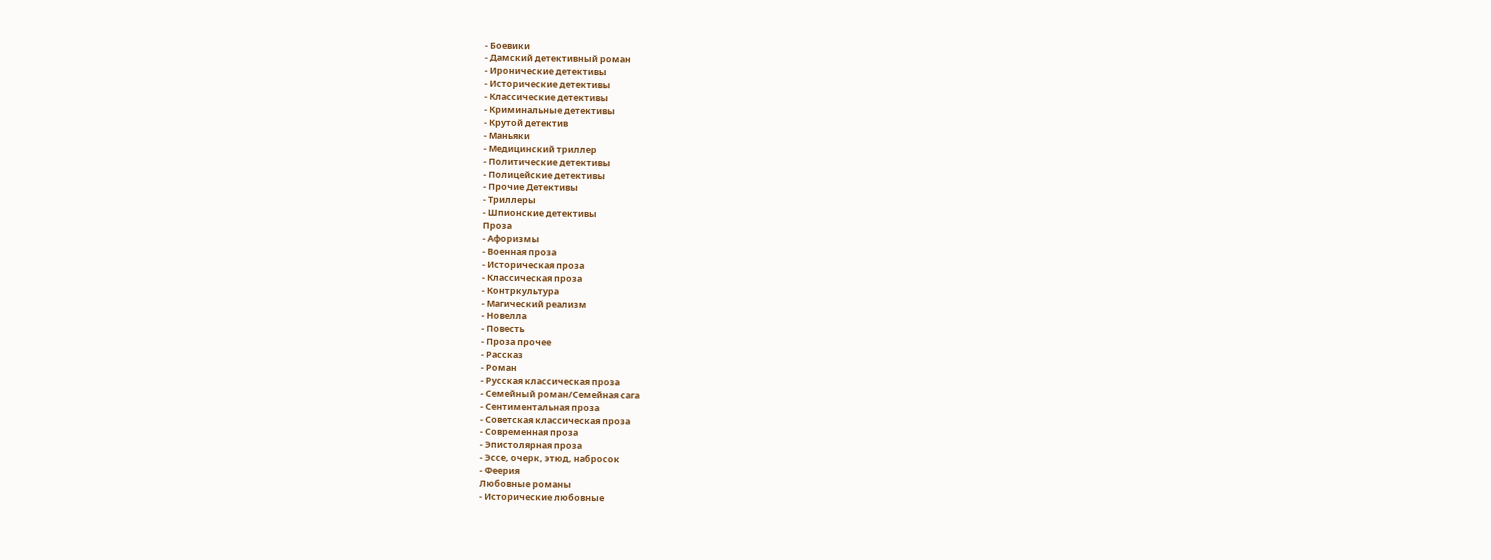- Боевики
- Дамский детективный роман
- Иронические детективы
- Исторические детективы
- Классические детективы
- Криминальные детективы
- Крутой детектив
- Маньяки
- Медицинский триллер
- Политические детективы
- Полицейские детективы
- Прочие Детективы
- Триллеры
- Шпионские детективы
Проза
- Афоризмы
- Военная проза
- Историческая проза
- Классическая проза
- Контркультура
- Магический реализм
- Новелла
- Повесть
- Проза прочее
- Рассказ
- Роман
- Русская классическая проза
- Семейный роман/Семейная сага
- Сентиментальная проза
- Советская классическая проза
- Современная проза
- Эпистолярная проза
- Эссе, очерк, этюд, набросок
- Феерия
Любовные романы
- Исторические любовные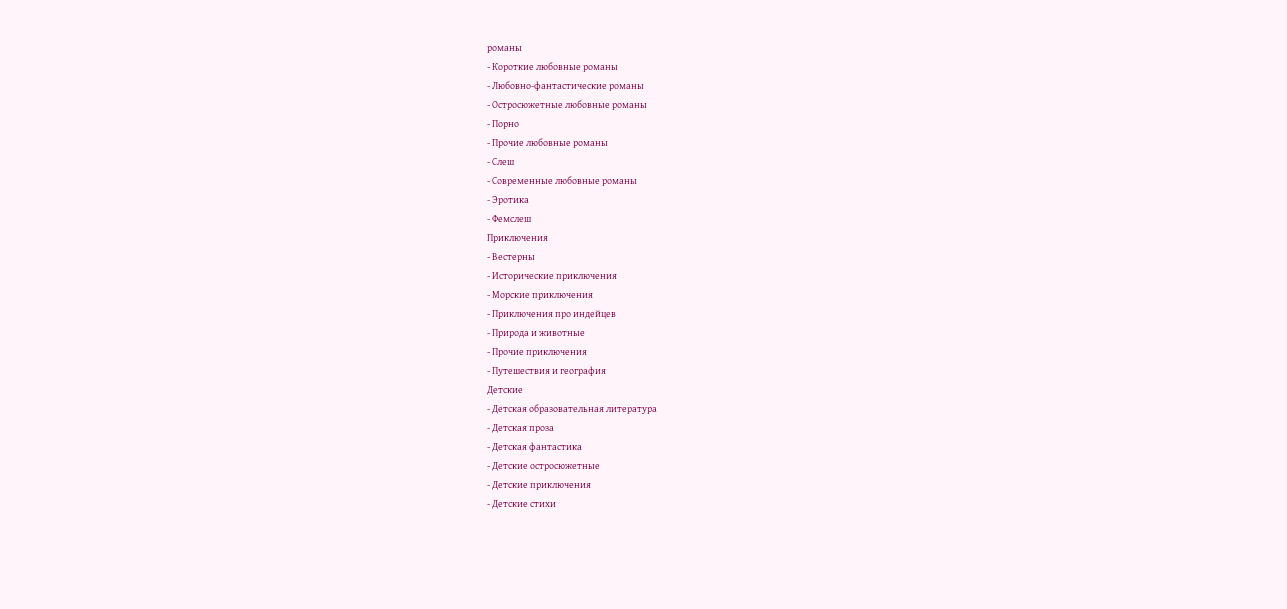романы
- Короткие любовные романы
- Любовно-фантастические романы
- Остросюжетные любовные романы
- Порно
- Прочие любовные романы
- Слеш
- Современные любовные романы
- Эротика
- Фемслеш
Приключения
- Вестерны
- Исторические приключения
- Морские приключения
- Приключения про индейцев
- Природа и животные
- Прочие приключения
- Путешествия и география
Детские
- Детская образовательная литература
- Детская проза
- Детская фантастика
- Детские остросюжетные
- Детские приключения
- Детские стихи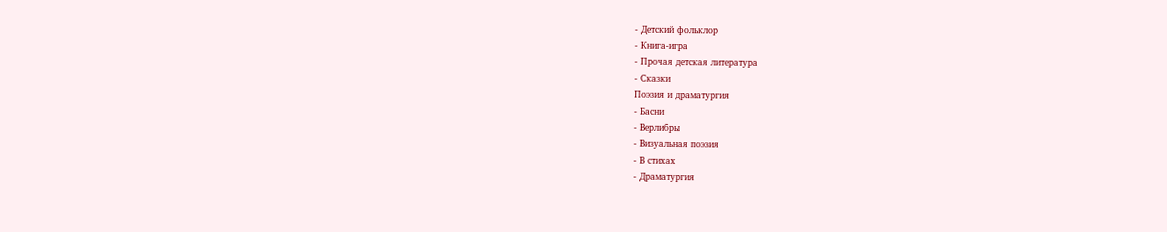- Детский фольклор
- Книга-игра
- Прочая детская литература
- Сказки
Поэзия и драматургия
- Басни
- Верлибры
- Визуальная поэзия
- В стихах
- Драматургия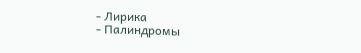- Лирика
- Палиндромы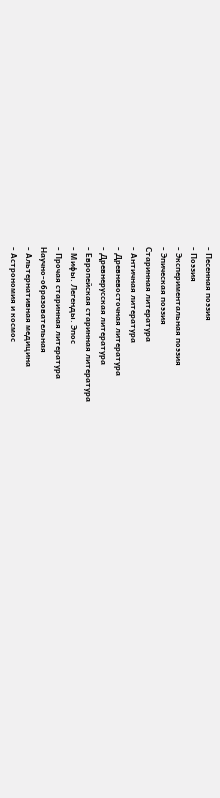- Песенная поэзия
- Поэзия
- Экспериментальная поэзия
- Эпическая поэзия
Старинная литература
- Античная литература
- Древневосточная литература
- Древнерусская литература
- Европейская старинная литература
- Мифы. Легенды. Эпос
- Прочая старинная литература
Научно-образовательная
- Альтернативная медицина
- Астрономия и космос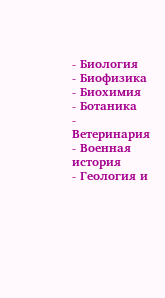- Биология
- Биофизика
- Биохимия
- Ботаника
- Ветеринария
- Военная история
- Геология и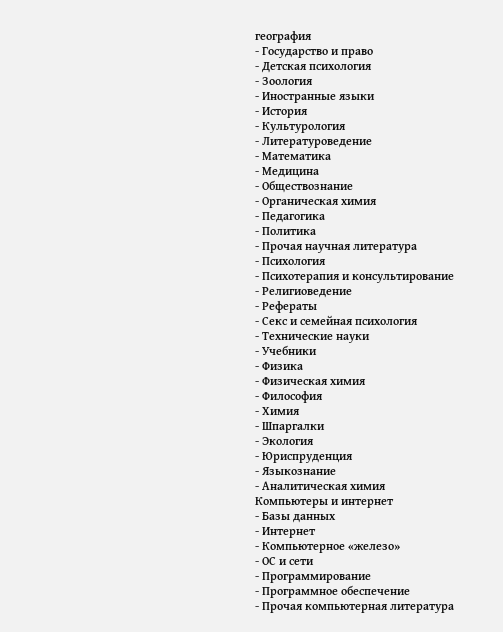география
- Государство и право
- Детская психология
- Зоология
- Иностранные языки
- История
- Культурология
- Литературоведение
- Математика
- Медицина
- Обществознание
- Органическая химия
- Педагогика
- Политика
- Прочая научная литература
- Психология
- Психотерапия и консультирование
- Религиоведение
- Рефераты
- Секс и семейная психология
- Технические науки
- Учебники
- Физика
- Физическая химия
- Философия
- Химия
- Шпаргалки
- Экология
- Юриспруденция
- Языкознание
- Аналитическая химия
Компьютеры и интернет
- Базы данных
- Интернет
- Компьютерное «железо»
- ОС и сети
- Программирование
- Программное обеспечение
- Прочая компьютерная литература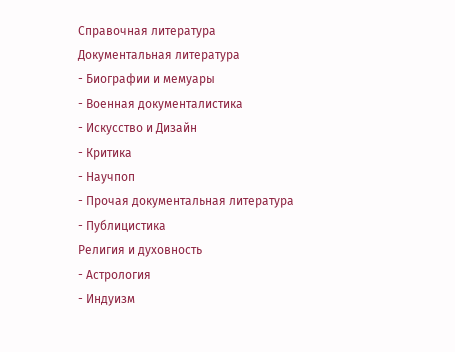Справочная литература
Документальная литература
- Биографии и мемуары
- Военная документалистика
- Искусство и Дизайн
- Критика
- Научпоп
- Прочая документальная литература
- Публицистика
Религия и духовность
- Астрология
- Индуизм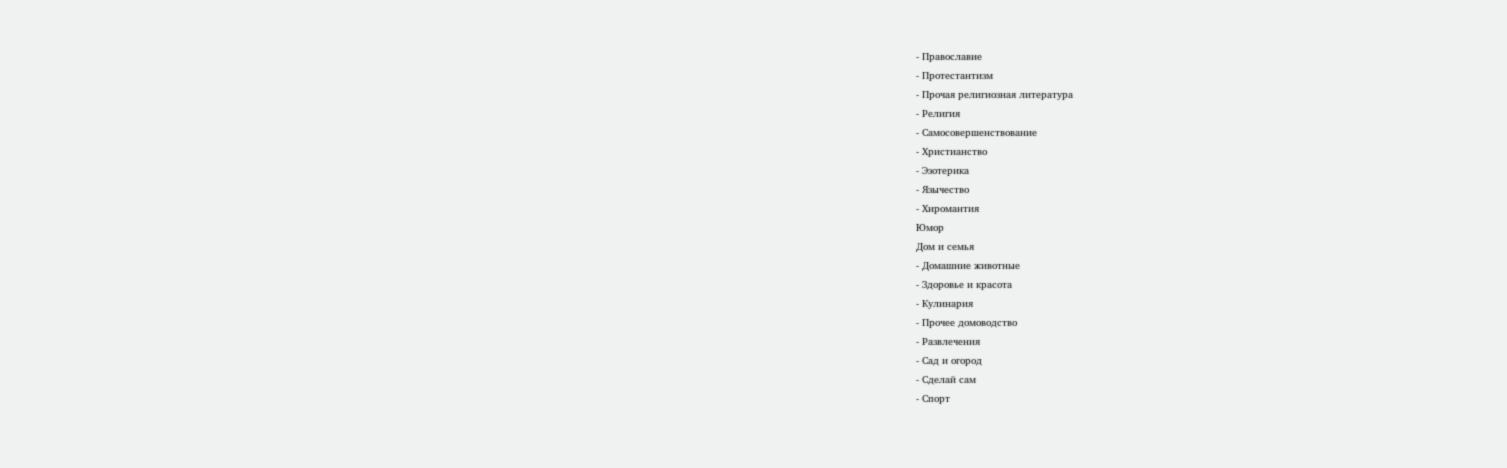- Православие
- Протестантизм
- Прочая религиозная литература
- Религия
- Самосовершенствование
- Христианство
- Эзотерика
- Язычество
- Хиромантия
Юмор
Дом и семья
- Домашние животные
- Здоровье и красота
- Кулинария
- Прочее домоводство
- Развлечения
- Сад и огород
- Сделай сам
- Спорт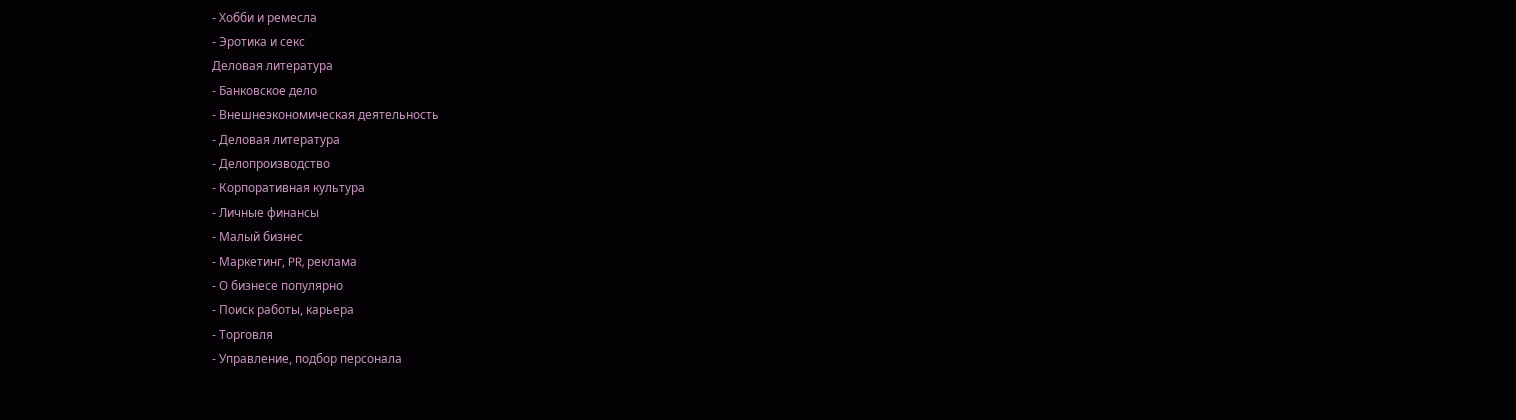- Хобби и ремесла
- Эротика и секс
Деловая литература
- Банковское дело
- Внешнеэкономическая деятельность
- Деловая литература
- Делопроизводство
- Корпоративная культура
- Личные финансы
- Малый бизнес
- Маркетинг, PR, реклама
- О бизнесе популярно
- Поиск работы, карьера
- Торговля
- Управление, подбор персонала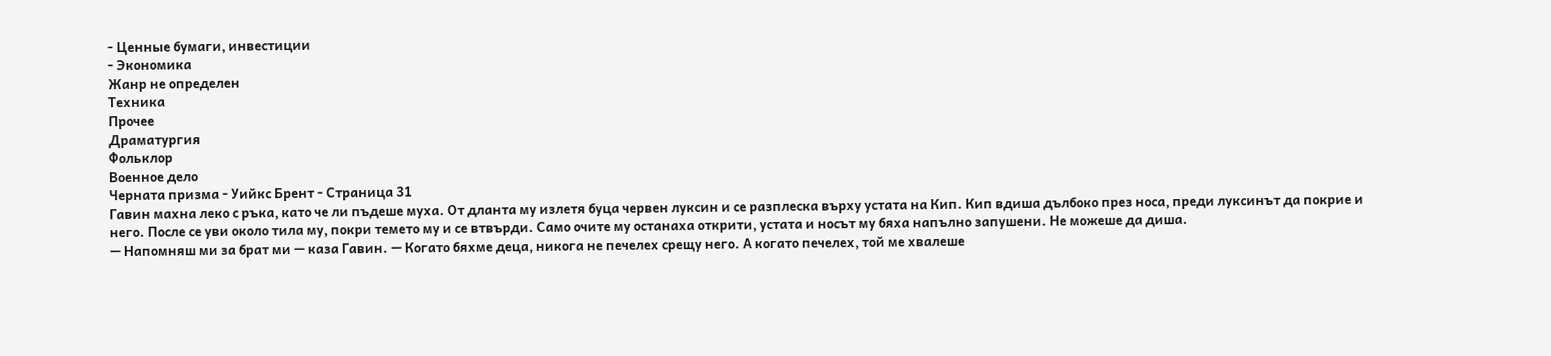- Ценные бумаги, инвестиции
- Экономика
Жанр не определен
Техника
Прочее
Драматургия
Фольклор
Военное дело
Черната призма - Уийкс Брент - Страница 31
Гавин махна леко с ръка, като че ли пъдеше муха. От дланта му излетя буца червен луксин и се разплеска върху устата на Кип. Кип вдиша дълбоко през носа, преди луксинът да покрие и него. После се уви около тила му, покри темето му и се втвърди. Само очите му останаха открити, устата и носът му бяха напълно запушени. Не можеше да диша.
— Напомняш ми за брат ми — каза Гавин. — Когато бяхме деца, никога не печелех срещу него. А когато печелех, той ме хвалеше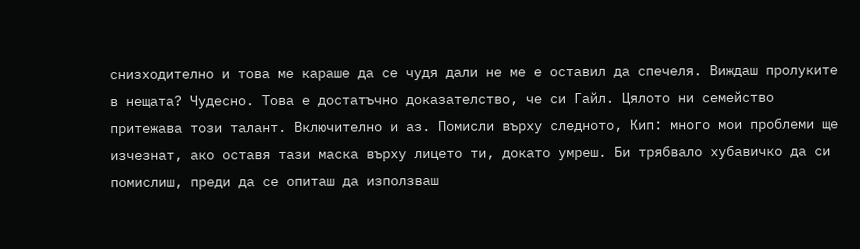снизходително и това ме караше да се чудя дали не ме е оставил да спечеля. Виждаш пролуките в нещата? Чудесно. Това е достатъчно доказателство, че си Гайл. Цялото ни семейство притежава този талант. Включително и аз. Помисли върху следното, Кип: много мои проблеми ще изчезнат, ако оставя тази маска върху лицето ти, докато умреш. Би трябвало хубавичко да си помислиш, преди да се опиташ да използваш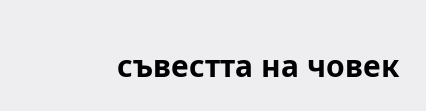съвестта на човек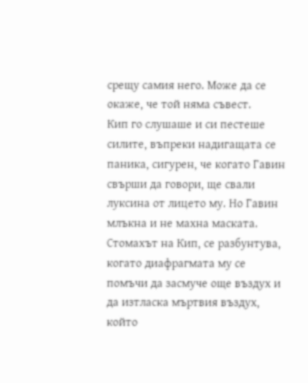срещу самия него. Може да се окаже, че той няма съвест.
Кип го слушаше и си пестеше силите, въпреки надигащата се паника, сигурен, че когато Гавин свърши да говори, ще свали луксина от лицето му. Но Гавин млъкна и не махна маската. Стомахът на Кип, се разбунтува, когато диафрагмата му се помъчи да засмуче още въздух и да изтласка мъртвия въздух, който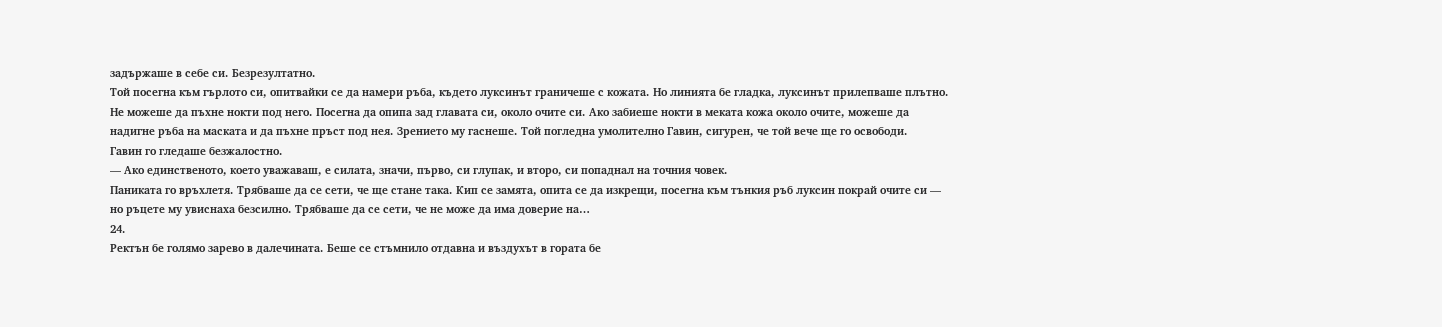задържаше в себе си. Безрезултатно.
Той посегна към гърлото си, опитвайки се да намери ръба, където луксинът граничеше с кожата. Но линията бе гладка, луксинът прилепваше плътно. Не можеше да пъхне нокти под него. Посегна да опипа зад главата си, около очите си. Ако забиеше нокти в меката кожа около очите, можеше да надигне ръба на маската и да пъхне пръст под нея. Зрението му гаснеше. Той погледна умолително Гавин, сигурен, че той вече ще го освободи.
Гавин го гледаше безжалостно.
— Ако единственото, което уважаваш, е силата, значи, първо, си глупак, и второ, си попаднал на точния човек.
Паниката го връхлетя. Трябваше да се сети, че ще стане така. Кип се замята, опита се да изкрещи, посегна към тънкия ръб луксин покрай очите си — но ръцете му увиснаха безсилно. Трябваше да се сети, че не може да има доверие на…
24.
Ректън бе голямо зарево в далечината. Беше се стъмнило отдавна и въздухът в гората бе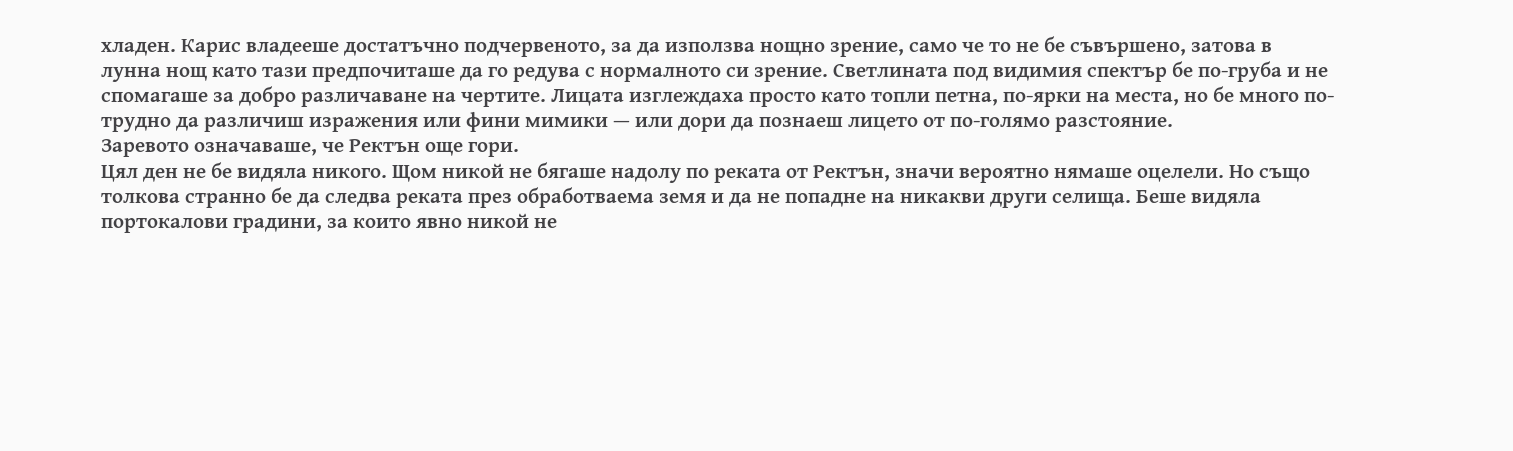хладен. Карис владееше достатъчно подчервеното, за да използва нощно зрение, само че то не бе съвършено, затова в лунна нощ като тази предпочиташе да го редува с нормалното си зрение. Светлината под видимия спектър бе по-груба и не спомагаше за добро различаване на чертите. Лицата изглеждаха просто като топли петна, по-ярки на места, но бе много по-трудно да различиш изражения или фини мимики — или дори да познаеш лицето от по-голямо разстояние.
Заревото означаваше, че Ректън още гори.
Цял ден не бе видяла никого. Щом никой не бягаше надолу по реката от Ректън, значи вероятно нямаше оцелели. Но също толкова странно бе да следва реката през обработваема земя и да не попадне на никакви други селища. Беше видяла портокалови градини, за които явно никой не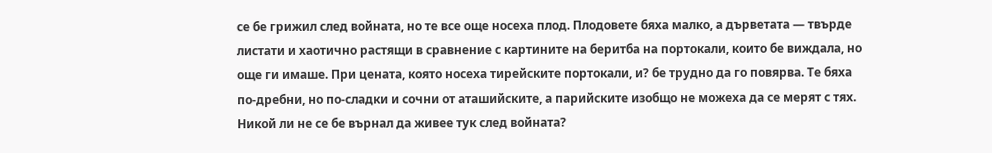се бе грижил след войната, но те все още носеха плод. Плодовете бяха малко, а дърветата — твърде листати и хаотично растящи в сравнение с картините на беритба на портокали, които бе виждала, но още ги имаше. При цената, която носеха тирейските портокали, и? бе трудно да го повярва. Те бяха по-дребни, но по-сладки и сочни от аташийските, а парийските изобщо не можеха да се мерят с тях. Никой ли не се бе върнал да живее тук след войната?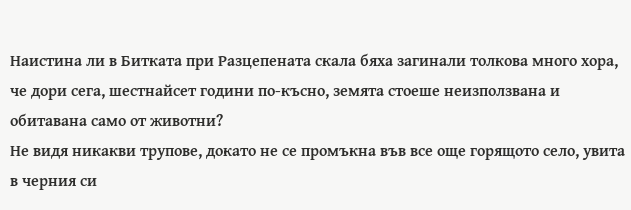Наистина ли в Битката при Разцепената скала бяха загинали толкова много хора, че дори сега, шестнайсет години по-късно, земята стоеше неизползвана и обитавана само от животни?
Не видя никакви трупове, докато не се промъкна във все още горящото село, увита в черния си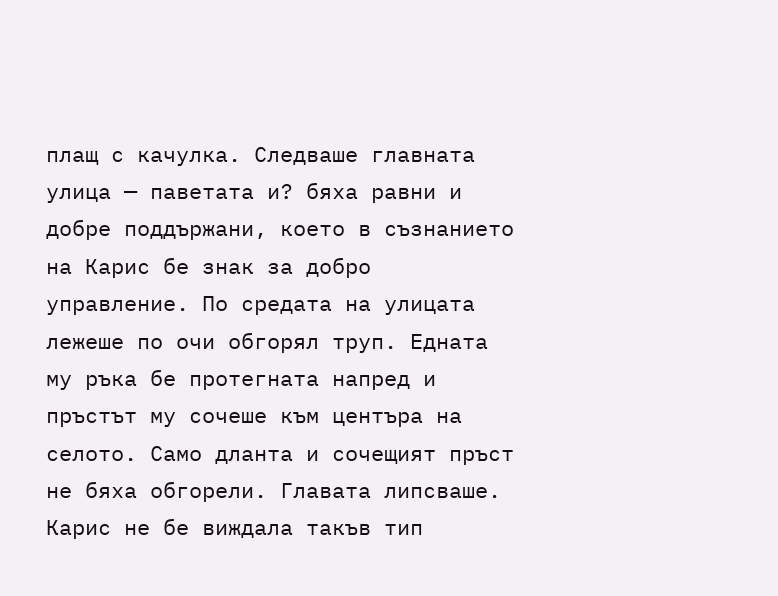плащ с качулка. Следваше главната улица — паветата и? бяха равни и добре поддържани, което в съзнанието на Карис бе знак за добро управление. По средата на улицата лежеше по очи обгорял труп. Едната му ръка бе протегната напред и пръстът му сочеше към центъра на селото. Само дланта и сочещият пръст не бяха обгорели. Главата липсваше.
Карис не бе виждала такъв тип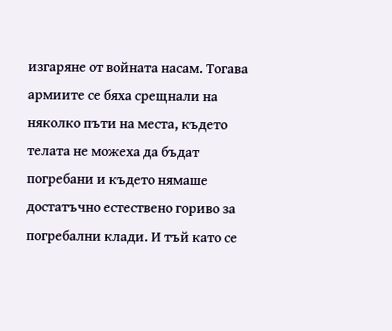изгаряне от войната насам. Тогава армиите се бяха срещнали на няколко пъти на места, където телата не можеха да бъдат погребани и където нямаше достатъчно естествено гориво за погребални клади. И тъй като се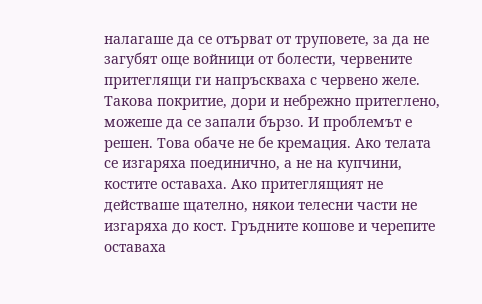налагаше да се отърват от труповете, за да не загубят още войници от болести, червените притеглящи ги напръскваха с червено желе. Такова покритие, дори и небрежно притеглено, можеше да се запали бързо. И проблемът е решен. Това обаче не бе кремация. Ако телата се изгаряха поединично, а не на купчини, костите оставаха. Ако притеглящият не действаше щателно, някои телесни части не изгаряха до кост. Гръдните кошове и черепите оставаха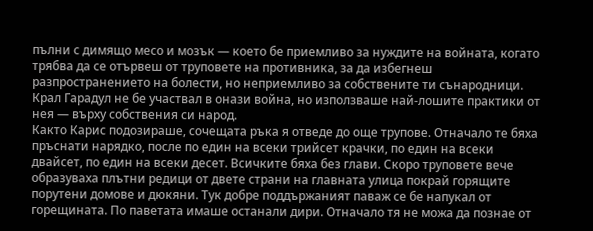пълни с димящо месо и мозък — което бе приемливо за нуждите на войната, когато трябва да се отървеш от труповете на противника, за да избегнеш разпространението на болести, но неприемливо за собствените ти сънародници.
Крал Гарадул не бе участвал в онази война, но използваше най-лошите практики от нея — върху собствения си народ.
Както Карис подозираше, сочещата ръка я отведе до още трупове. Отначало те бяха пръснати нарядко, после по един на всеки трийсет крачки, по един на всеки двайсет, по един на всеки десет. Всичките бяха без глави. Скоро труповете вече образуваха плътни редици от двете страни на главната улица покрай горящите порутени домове и дюкяни. Тук добре поддържаният паваж се бе напукал от горещината. По паветата имаше останали дири. Отначало тя не можа да познае от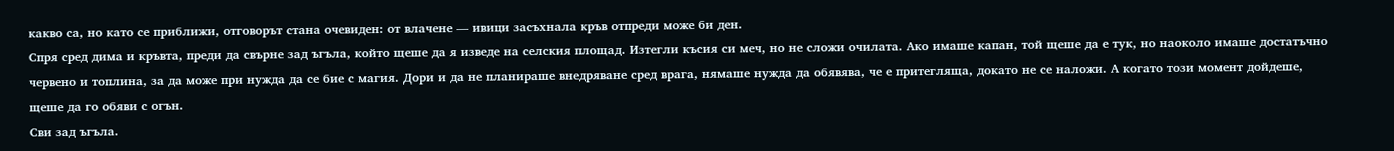какво са, но като се приближи, отговорът стана очевиден: от влачене — ивици засъхнала кръв отпреди може би ден.
Спря сред дима и кръвта, преди да свърне зад ъгъла, който щеше да я изведе на селския площад. Изтегли късия си меч, но не сложи очилата. Ако имаше капан, той щеше да е тук, но наоколо имаше достатъчно червено и топлина, за да може при нужда да се бие с магия. Дори и да не планираше внедряване сред врага, нямаше нужда да обявява, че е притегляща, докато не се наложи. А когато този момент дойдеше, щеше да го обяви с огън.
Сви зад ъгъла.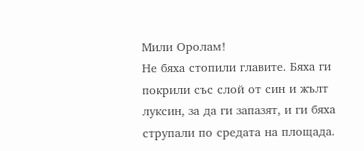Мили Оролам!
Не бяха стопили главите. Бяха ги покрили със слой от син и жълт луксин, за да ги запазят, и ги бяха струпали по средата на площада.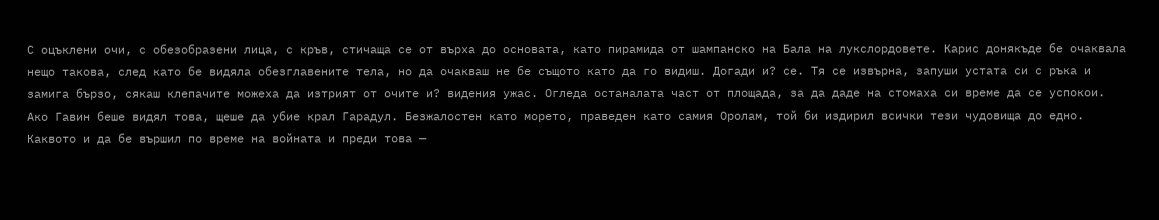С оцъклени очи, с обезобразени лица, с кръв, стичаща се от върха до основата, като пирамида от шампанско на Бала на лукслордовете. Карис донякъде бе очаквала нещо такова, след като бе видяла обезглавените тела, но да очакваш не бе същото като да го видиш. Догади и? се. Тя се извърна, запуши устата си с ръка и замига бързо, сякаш клепачите можеха да изтрият от очите и? видения ужас. Огледа останалата част от площада, за да даде на стомаха си време да се успокои.
Ако Гавин беше видял това, щеше да убие крал Гарадул. Безжалостен като морето, праведен като самия Оролам, той би издирил всички тези чудовища до едно. Каквото и да бе вършил по време на войната и преди това —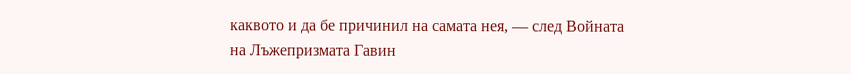каквото и да бе причинил на самата нея, — след Войната на Лъжепризмата Гавин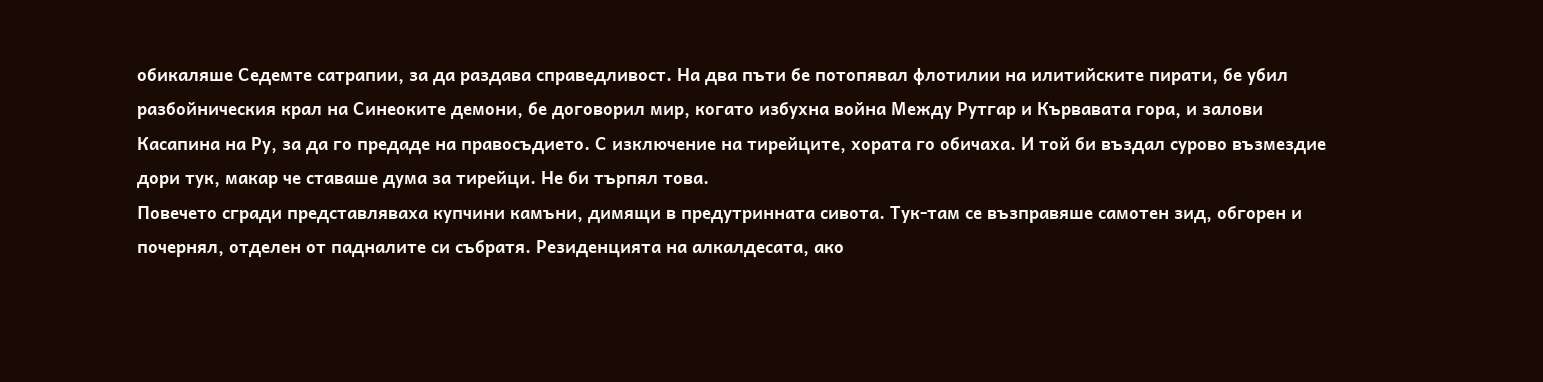обикаляше Седемте сатрапии, за да раздава справедливост. На два пъти бе потопявал флотилии на илитийските пирати, бе убил разбойническия крал на Синеоките демони, бе договорил мир, когато избухна война Между Рутгар и Кървавата гора, и залови Касапина на Ру, за да го предаде на правосъдието. С изключение на тирейците, хората го обичаха. И той би въздал сурово възмездие дори тук, макар че ставаше дума за тирейци. Не би търпял това.
Повечето сгради представляваха купчини камъни, димящи в предутринната сивота. Тук-там се възправяше самотен зид, обгорен и почернял, отделен от падналите си събратя. Резиденцията на алкалдесата, ако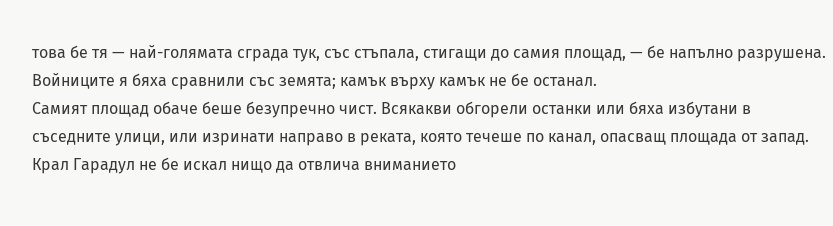това бе тя — най-голямата сграда тук, със стъпала, стигащи до самия площад, — бе напълно разрушена. Войниците я бяха сравнили със земята; камък върху камък не бе останал.
Самият площад обаче беше безупречно чист. Всякакви обгорели останки или бяха избутани в съседните улици, или изринати направо в реката, която течеше по канал, опасващ площада от запад. Крал Гарадул не бе искал нищо да отвлича вниманието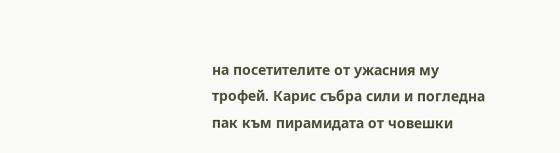на посетителите от ужасния му трофей. Карис събра сили и погледна пак към пирамидата от човешки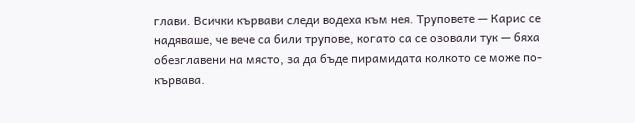глави. Всички кървави следи водеха към нея. Труповете — Карис се надяваше, че вече са били трупове, когато са се озовали тук — бяха обезглавени на място, за да бъде пирамидата колкото се може по-кървава.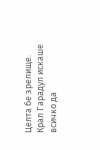Целта бе зрелище. Крал Гарадул искаше всичко да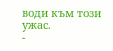води към този ужас.
-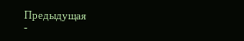Предыдущая
-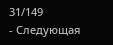31/149
- Следующая